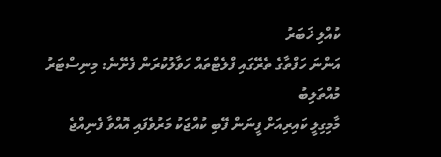ކުއްލި ޚަބަރު
އަންނަ ހަފްތާގެ ތެރޭގައި ފްލެޓްތައް ހަވާލުކުރަން ފެށޭނެ: މިނިސްޓަރު މުއްތަލިބު
މާމިގިލީ ކައިރިއަށް ފީނަން ފޭބި ކުއްޖަކު މަރުވެފައި އޮއްވާ ފެނިއްޖެ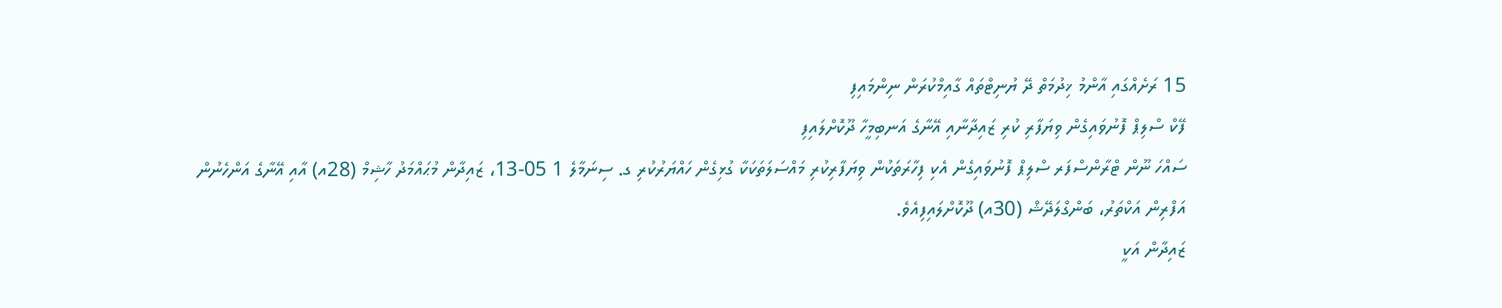15 ރަށެއްގައި އާންމު ޚިދުމަތް ދޭ ޔުނިޓްތައް ގާއިމްކުރަން ނިންމައިފި
ފޭކް ސްލިޕް ފޮނުވައިގެން ވިޔަފާރި ކުރި ޒައިދާނާއި އޭނާގެ އަނބިމީހާ ދޫކޮށްލައިފި
ސައްހަ ނޫން ޓްރާންސްފަރ ސްލިޕް ފޮނުވައިގެން އެކި ފިހާރަތަކުން ވިޔަފާރިކުރި މައްސަލަތަކަކާ ގުޅިގެން ހައްޔަރުކުރި ގ. ސިނަމާލެ 1 05-13، ޒައިދާން މުޙައްމަދު ހާޝިމް (28އ) އާއި އޭނާގެ އަންހެނުން އަފްރިން އަކްތަރު، ބަންގްލަދޭޝް (30އ) ދޫކޮށްލައިފިއެވެ.
ޒައިދާން އަކީ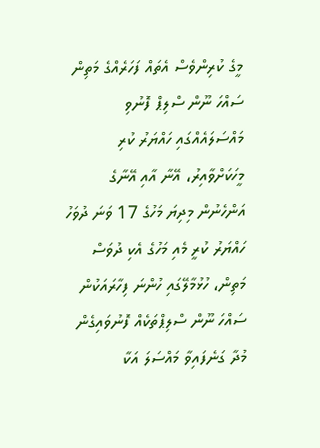މީގެ ކުރިންވެސް އެތައް ފަހަރެއްގެ މަތިން ސައްހަ ނޫން ސްލިޕް ފޮނުވި މައްސަލައެއްގައި ހައްޔަރު ކުރި މީހަކަށްވާއިރު، އޭނާ އާއި އޭނާގެ އަންހެނުން މިދިޔަ މަހުގެ 17 ވަނަ ދުވަހު ހައްޔަރު ކުރީ މެއި މަހުގެ އެކި ދުވަސް މަތިން، ހުޅުމާލޭގައި ހުންނަ ފިހާރައަކުން ސައްހަ ނޫން ސްލިޕްތަކެއް ފޮނުވައިގެން މުދާ ގަނެފައިވާ މައްސަލަ އަކާ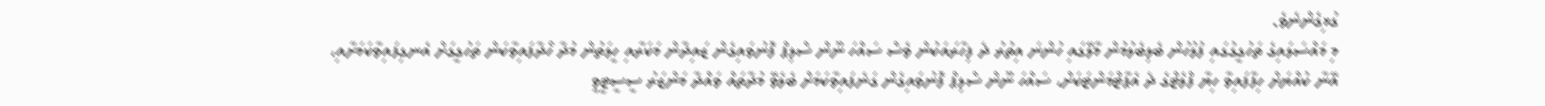ގުޅިގެންނެވެ.
މި މައްސަލައިގެ ތަހުގީގުގައި ފުލުހުން ބެލިބެލުމުން މާލޭގައި ހުންނަ އިތުރު ދެ ފިހާރައަކުން ވެސް ސައްހަ ނޫން ސްލިޕް ފޮނުވައިގެން ޒައިދާން މަކަރާއި ހީލަތުން މުދާ ހޯދާފައިވާކަން ތަހުގީގަށް އެނގިފައިވާކަމަށާއި، އޭނާ ކުއްޔަށް ހިފާފައިވާ ހިޔާ ފްލެޓްގެ ދެ އެޕާޓްމަންޓަކަށް، ސައްހަ ނޫން ސްލިޕް ފޮނުވައިގެން ގަނެފައިވާކަމަށް ބެލެވޭ މުދާތައް ވައްދާ މަންޒަރު ސީސީޓީވީ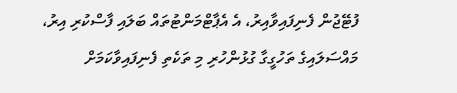ފުޓޭޖުން ފެނިފައިވާއިރު، އެ އެޕާޓްމަންޓުތައް ބަލައި ފާސްކުރި އިރު، މައްސަލައިގެ ތަހުގީގާ ގުޅުންހުރި މި ތަކެތި ފެނިފައިވާކަމަށް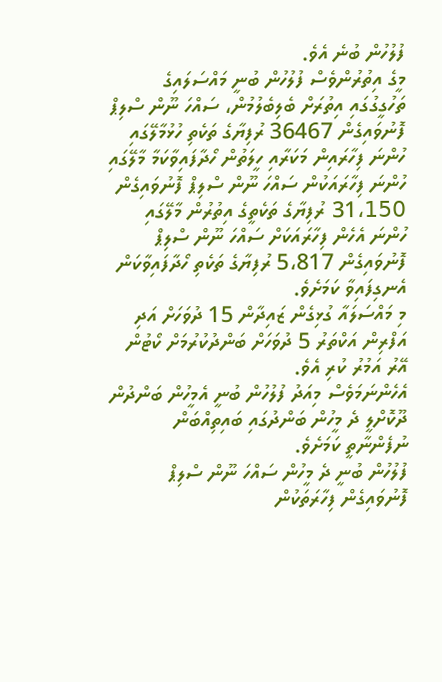ފުލުހުން ބުނެ އެވެ.
މީގެ އިތުރުންވެސް ފުލުހުން ބުނީ މައްސަލައިގެ ތަހުގީގުގައި އިތުރަށް ބެލިބެލުމުން، ސައްހަ ނޫން ސްލިޕް ފޮނުވައިގެން 36467 ރުފިޔާގެ ތަކެތި ހުޅުމާލޭގައި ހުންނަ ފިހާރައިން މަކަރާއި ހީލަތުން ހޯދާފައިވާކަމާ މާލޭގައި ހުންނަ ފިހާރައަކުން ސައްހަ ނޫން ސްލިޕް ފޮނުވައިގެން 31،150 ރުފިޔާގެ ތަކެތީގެ އިތުރުން މާލޭގައި ހުންނަ އެހެން ފިހާރައަކަށް ސައްހަ ނޫން ސްލިޕް ފޮނުވައިގެން 5،817 ރުފިޔާގެ ތަކެތި ހޯދާފައިވާކަން އެނގިފައިވާ ކަމަށެވެ.
މި މައްސަލައާ ގުޅިގެން ޒައިދާން 15 ދުވަހަށް އަދި އަފްރިން އަކްތަރު 5 ދުވަހަށް ބަންދުކުރުމަށް ކޯޓުން އޭރު އަމުރު ކުރި އެވެ.
އެހެންނަމަވެސް މިއަދު ފުލުހުން ބުނީ އެމީހުން ބަންދުން ދޫކޮށްލީ ދެ މީހުން ބަންދުގައި ބައިތިއްބަން ނުފެންނާތީ ކަމަށެވެ.
ފުލުހުން ބުނީ ދެ މީހުން ސައްހަ ނޫން ސްލިޕް ފޮނުވައިގެން ފިހާރަތަކުން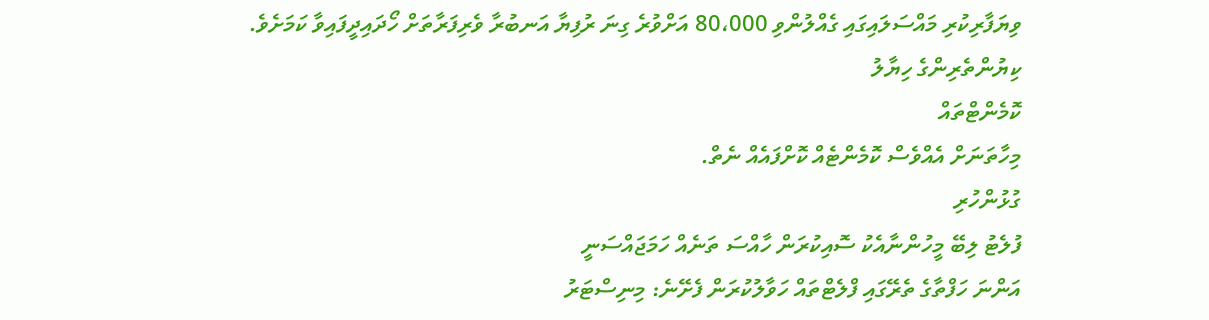ވިޔަފާރިކުރި މައްސަލައިގައި ގެއްލުންވި 80،000 އަށްވުރެ ގިނަ ރުފިޔާ އަނބުރާ ވެރިފަރާތަށް ހޯދައިދީފައިވާ ކަމަށެވެ.
ކިޔުންތެރިންގެ ހިޔާލު
ކޮމެންޓްތައް
މިހާތަނަށް އެއްވެސް ކޮމެންޓެއް ކޮށްފައެއް ނެތް.
ގުޅުންހުރި
ފުލެޓު ލިބޭ މީހުންނާއެކު ސޮއިކުރަން ހާއްސަ ތަނެއް ހަމަޖައްސަނީ
އަންނަ ހަފްތާގެ ތެރޭގައި ފްލެޓްތައް ހަވާލުކުރަން ފެށޭނެ: މިނިސްޓަރު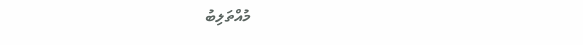މުއްތަލިބު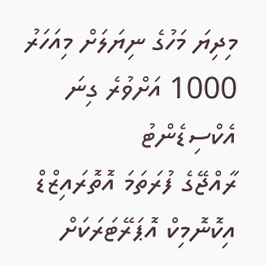މިދިޔަ މަހުގެ ނިޔަލަށް މިއަހަރު 1000 އަށްވުރެ ގިނަ އެކްސިޑެންޓު
ރާއްޖޭގެ ފުރަތަމަ އޮތޮރައިޒްޑް އިކޮނޮމިކް އޮޕަރޭޓަރަކަށް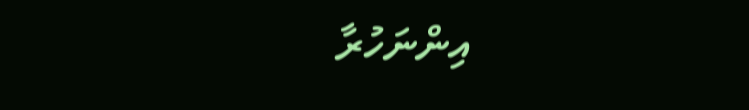އިންނަހުރާ